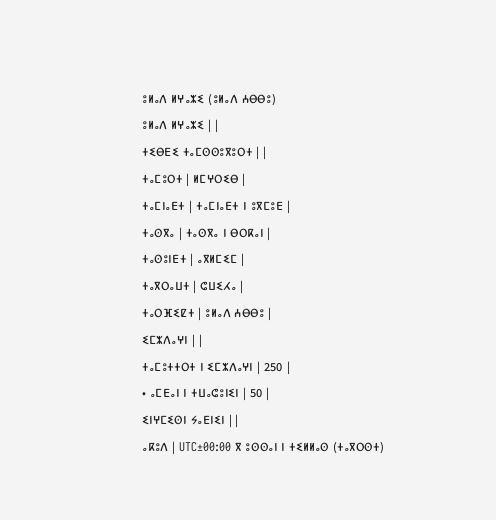ⵓⵍⴰⴷ ⵍⵖⴰⵣⵉ (ⵓⵍⴰⴷ ⵄⴱⴱⵓ)
ⵓⵍⴰⴷ ⵍⵖⴰⵣⵉ | |
ⵜⵉⴱⴹⵉ ⵜⴰⵎⵙⵙⵓⴳⵓⵔⵜ | |
ⵜⴰⵎⵓⵔⵜ | ⵍⵎⵖⵔⵉⴱ |
ⵜⴰⵎⵏⴰⴹⵜ | ⵜⴰⵎⵏⴰⴹⵜ ⵏ ⵓⴳⵎⵓⴹ |
ⵜⴰⵙⴳⴰ | ⵜⴰⵙⴳⴰ ⵏ ⴱⵔⴽⴰⵏ |
ⵜⴰⵙⵓⵏⴹⵜ | ⴰⴳⵍⵎⵉⵎ |
ⵜⴰⴳⵔⴰⵡⵜ | ⵛⵡⵉⵃⴰ |
ⵜⴰⵔⴼⵉⵇⵜ | ⵓⵍⴰⴷ ⵄⴱⴱⵓ |
ⵉⵎⵣⴷⴰⵖⵏ | |
ⵜⴰⵎⵓⵜⵜⵔⵜ ⵏ ⵉⵎⵣⴷⴰⵖⵏ | 250 |
• ⴰⵎⴹⴰⵏ ⵏ ⵜⵡⴰⵛⵓⵏⵉⵏ | 50 |
ⵉⵏⵖⵎⵉⵙⵏ ⵢⴰⴹⵏⵉⵏ | |
ⴰⴽⵓⴷ | UTC±00:00 ⴳ ⵓⵙⵙⴰⵏ ⵏ ⵜⵉⵍⵍⴰⵙ (ⵜⴰⴳⵔⵙⵜ)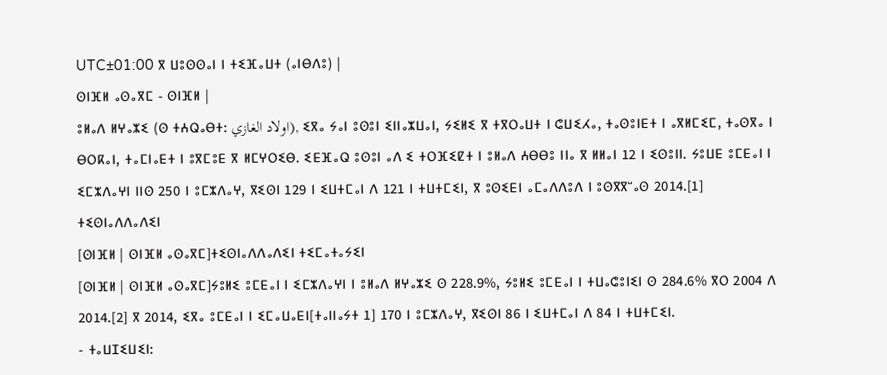UTC±01:00 ⴳ ⵡⵓⵙⵙⴰⵏ ⵏ ⵜⵉⴼⴰⵡⵜ (ⴰⵏⴱⴷⵓ) |
ⵙⵏⴼⵍ ⴰⵙⴰⴳⵎ - ⵙⵏⴼⵍ |
ⵓⵍⴰⴷ ⵍⵖⴰⵣⵉ (ⵙ ⵜⵄⵕⴰⴱⵜ: اولاد الغازي), ⵉⴳⴰ ⵢⴰⵏ ⵓⵙⵓⵏ ⵉⵏⵏⴰⵣⵡⴰⵏ, ⵢⵉⵍⵉ ⴳ ⵜⴳⵔⴰⵡⵜ ⵏ ⵛⵡⵉⵃⴰ, ⵜⴰⵙⵓⵏⴹⵜ ⵏ ⴰⴳⵍⵎⵉⵎ, ⵜⴰⵙⴳⴰ ⵏ ⴱⵔⴽⴰⵏ, ⵜⴰⵎⵏⴰⴹⵜ ⵏ ⵓⴳⵎⵓⴹ ⴳ ⵍⵎⵖⵔⵉⴱ. ⵉⴹⴼⴰⵕ ⵓⵙⵓⵏ ⴰⴷ ⵉ ⵜⵔⴼⵉⵇⵜ ⵏ ⵓⵍⴰⴷ ⵄⴱⴱⵓ ⵏⵏⴰ ⴳ ⵍⵍⴰⵏ 12 ⵏ ⵉⵙⵓⵏⵏ. ⵢⵓⵡⴹ ⵓⵎⴹⴰⵏ ⵏ ⵉⵎⵣⴷⴰⵖⵏ ⵏⵏⵙ 250 ⵏ ⵓⵎⵣⴷⴰⵖ, ⴳⵉⵙⵏ 129 ⵏ ⵉⵡⵜⵎⴰⵏ ⴷ 121 ⵏ ⵜⵡⵜⵎⵉⵏ, ⴳ ⵓⵙⵉⴹⵏ ⴰⵎⴰⴷⴷⵓⴷ ⵏ ⵓⵙⴳⴳⵯⴰⵙ 2014.[1]
ⵜⵉⵙⵏⴰⴷⴷⴰⴷⵉⵏ
[ⵙⵏⴼⵍ | ⵙⵏⴼⵍ ⴰⵙⴰⴳⵎ]ⵜⵉⵙⵏⴰⴷⴷⴰⴷⵉⵏ ⵜⵉⵎⴰⵜⴰⵢⵉⵏ
[ⵙⵏⴼⵍ | ⵙⵏⴼⵍ ⴰⵙⴰⴳⵎ]ⵢⵓⵍⵉ ⵓⵎⴹⴰⵏ ⵏ ⵉⵎⵣⴷⴰⵖⵏ ⵏ ⵓⵍⴰⴷ ⵍⵖⴰⵣⵉ ⵙ 228.9%, ⵢⵓⵍⵉ ⵓⵎⴹⴰⵏ ⵏ ⵜⵡⴰⵛⵓⵏⵉⵏ ⵙ 284.6% ⴳⵔ 2004 ⴷ 2014.[2] ⴳ 2014, ⵉⴳⴰ ⵓⵎⴹⴰⵏ ⵏ ⵉⵎⴰⵡⴰⴹⵏ[ⵜⴰⵏⵏⴰⵢⵜ 1] 170 ⵏ ⵓⵎⵣⴷⴰⵖ, ⴳⵉⵙⵏ 86 ⵏ ⵉⵡⵜⵎⴰⵏ ⴷ 84 ⵏ ⵜⵡⵜⵎⵉⵏ.
- ⵜⴰⵡⵊⵉⵡⵉⵏ: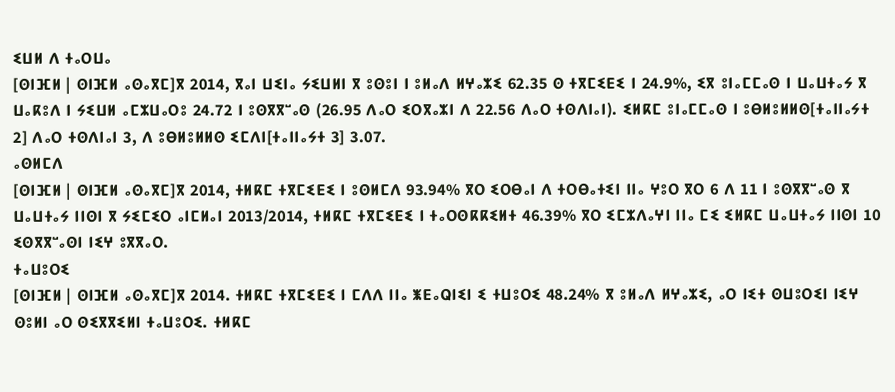ⵉⵡⵍ ⴷ ⵜⴰⵔⵡⴰ
[ⵙⵏⴼⵍ | ⵙⵏⴼⵍ ⴰⵙⴰⴳⵎ]ⴳ 2014, ⴳⴰⵏ ⵡⵉⵏⴰ ⵢⵉⵡⵍⵏ ⴳ ⵓⵙⵓⵏ ⵏ ⵓⵍⴰⴷ ⵍⵖⴰⵣⵉ 62.35 ⵙ ⵜⴳⵎⵉⴹⵉ ⵏ 24.9%, ⵉⴳ ⵓⵏⴰⵎⵎⴰⵙ ⵏ ⵡⴰⵡⵜⴰⵢ ⴳ ⵡⴰⴽⵓⴷ ⵏ ⵢⵉⵡⵍ ⴰⵎⵣⵡⴰⵔⵓ 24.72 ⵏ ⵓⵙⴳⴳⵯⴰⵙ (26.95 ⴷⴰⵔ ⵉⵔⴳⴰⵣⵏ ⴷ 22.56 ⴷⴰⵔ ⵜⵙⴷⵏⴰⵏ). ⵉⵍⴽⵎ ⵓⵏⴰⵎⵎⴰⵙ ⵏ ⵓⴱⵍⵓⵍⵍⵙ[ⵜⴰⵏⵏⴰⵢⵜ 2] ⴷⴰⵔ ⵜⵙⴷⵏⴰⵏ 3, ⴷ ⵓⴱⵍⵓⵍⵍⵙ ⵉⵎⴷⵏ[ⵜⴰⵏⵏⴰⵢⵜ 3] 3.07.
ⴰⵙⵍⵎⴷ
[ⵙⵏⴼⵍ | ⵙⵏⴼⵍ ⴰⵙⴰⴳⵎ]ⴳ 2014, ⵜⵍⴽⵎ ⵜⴳⵎⵉⴹⵉ ⵏ ⵓⵙⵍⵎⴷ 93.94% ⴳⵔ ⵉⵔⴱⴰⵏ ⴷ ⵜⵔⴱⴰⵜⵉⵏ ⵏⵏⴰ ⵖⵓⵔ ⴳⵔ 6 ⴷ 11 ⵏ ⵓⵙⴳⴳⵯⴰⵙ ⴳ ⵡⴰⵡⵜⴰⵢ ⵏⵏⵙⵏ ⴳ ⵢⵉⵎⵉⵔ ⴰⵏⵎⵍⴰⵏ 2013/2014, ⵜⵍⴽⵎ ⵜⴳⵎⵉⴹⵉ ⵏ ⵜⴰⵔⵙⴽⴽⵉⵍⵜ 46.39% ⴳⵔ ⵉⵎⵣⴷⴰⵖⵏ ⵏⵏⴰ ⵎⵉ ⵉⵍⴽⵎ ⵡⴰⵡⵜⴰⵢ ⵏⵏⵙⵏ 10 ⵉⵙⴳⴳⵯⴰⵙⵏ ⵏⵉⵖ ⵓⴳⴳⴰⵔ.
ⵜⴰⵡⵓⵔⵉ
[ⵙⵏⴼⵍ | ⵙⵏⴼⵍ ⴰⵙⴰⴳⵎ]ⴳ 2014. ⵜⵍⴽⵎ ⵜⴳⵎⵉⴹⵉ ⵏ ⵎⴷⴷ ⵏⵏⴰ ⵥⴹⴰⵕⵏⵉⵏ ⵉ ⵜⵡⵓⵔⵉ 48.24% ⴳ ⵓⵍⴰⴷ ⵍⵖⴰⵣⵉ, ⴰⵔ ⵏⵉⵜ ⵙⵡⵓⵔⵉⵏ ⵏⵉⵖ ⵙⵓⵍⵏ ⴰⵔ ⵙⵉⴳⴳⵉⵍⵏ ⵜⴰⵡⵓⵔⵉ. ⵜⵍⴽⵎ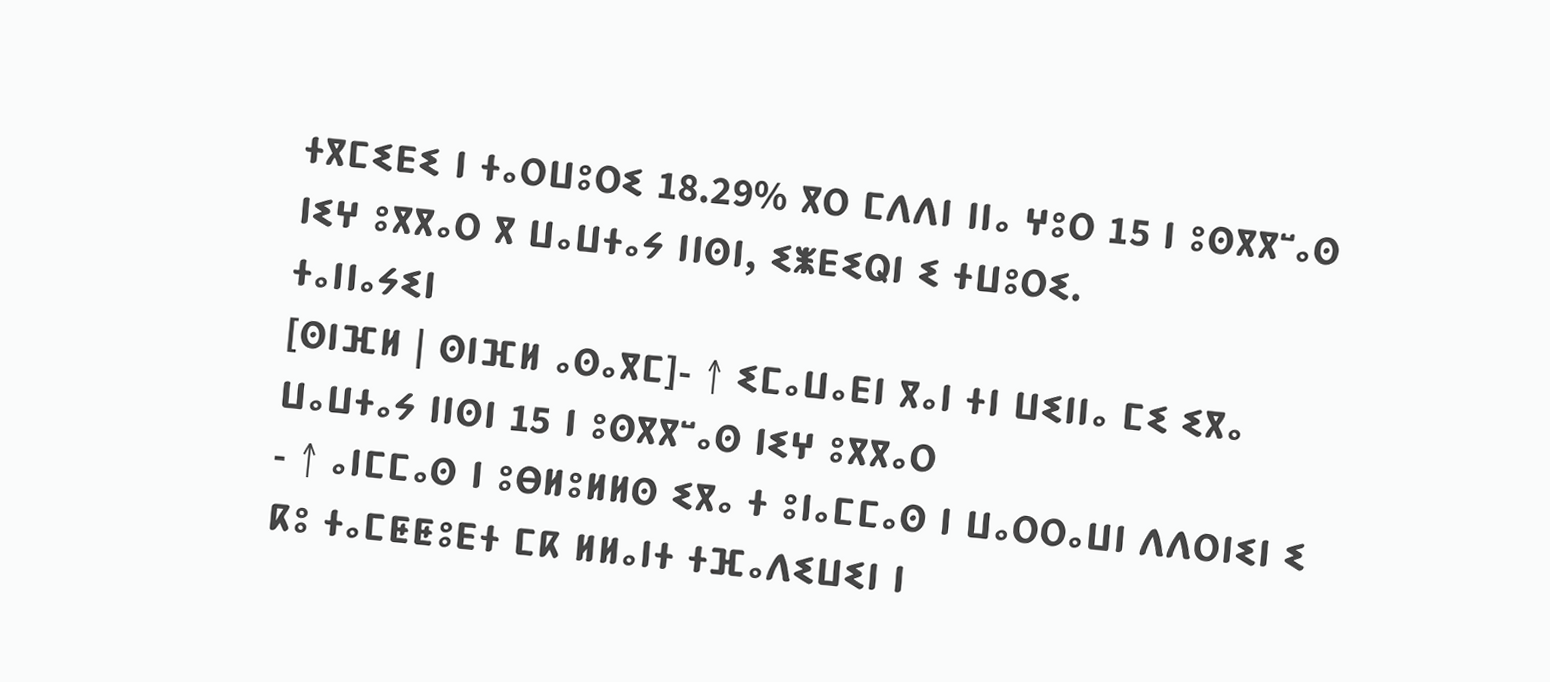ⵜⴳⵎⵉⴹⵉ ⵏ ⵜⴰⵔⵡⵓⵔⵉ 18.29% ⴳⵔ ⵎⴷⴷⵏ ⵏⵏⴰ ⵖⵓⵔ 15 ⵏ ⵓⵙⴳⴳⵯⴰⵙ ⵏⵉⵖ ⵓⴳⴳⴰⵔ ⴳ ⵡⴰⵡⵜⴰⵢ ⵏⵏⵙⵏ, ⵉⵥⴹⵉⵕⵏ ⵉ ⵜⵡⵓⵔⵉ.
ⵜⴰⵏⵏⴰⵢⵉⵏ
[ⵙⵏⴼⵍ | ⵙⵏⴼⵍ ⴰⵙⴰⴳⵎ]- ↑ ⵉⵎⴰⵡⴰⴹⵏ ⴳⴰⵏ ⵜⵏ ⵡⵉⵏⵏⴰ ⵎⵉ ⵉⴳⴰ ⵡⴰⵡⵜⴰⵢ ⵏⵏⵙⵏ 15 ⵏ ⵓⵙⴳⴳⵯⴰⵙ ⵏⵉⵖ ⵓⴳⴳⴰⵔ
- ↑ ⴰⵏⵎⵎⴰⵙ ⵏ ⵓⴱⵍⵓⵍⵍⵙ ⵉⴳⴰ ⵜ ⵓⵏⴰⵎⵎⴰⵙ ⵏ ⵡⴰⵔⵔⴰⵡⵏ ⴷⴷⵔⵏⵉⵏ ⵉ ⴽⵓ ⵜⴰⵎⵟⵟⵓⴹⵜ ⵎⴽ ⵍⵍⴰⵏⵜ ⵜⴼⴰⴷⵉⵡⵉⵏ ⵏ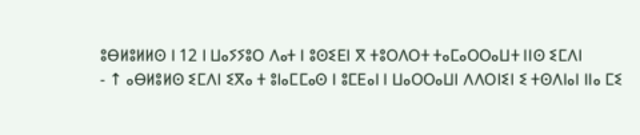ⵓⴱⵍⵓⵍⵍⵙ ⵏ 12 ⵏ ⵡⴰⵢⵢⵓⵔ ⴷⴰⵜ ⵏ ⵓⵙⵉⴹⵏ ⴳ ⵜⵓⵔⴷⵔⵜ ⵜⴰⵎⴰⵔⵔⴰⵡⵜ ⵏⵏⵙ ⵉⵎⴷⵏ
- ↑ ⴰⴱⵍⵓⵍⵙ ⵉⵎⴷⵏ ⵉⴳⴰ ⵜ ⵓⵏⴰⵎⵎⴰⵙ ⵏ ⵓⵎⴹⴰⵏ ⵏ ⵡⴰⵔⵔⴰⵡⵏ ⴷⴷⵔⵏⵉⵏ ⵉ ⵜⵙⴷⵏⴰⵏ ⵏⵏⴰ ⵎⵉ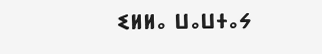ⵉⵍⵍⴰ ⵡⴰⵡⵜⴰⵢ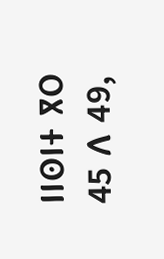ⵏⵏⵙⵏⵜ ⴳⵔ 45 ⴷ 49,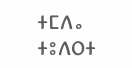ⵜⵎⴷⴰ ⵜⵓⴷⵔⵜ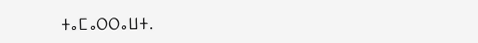ⵜⴰⵎⴰⵔⵔⴰⵡⵜ.